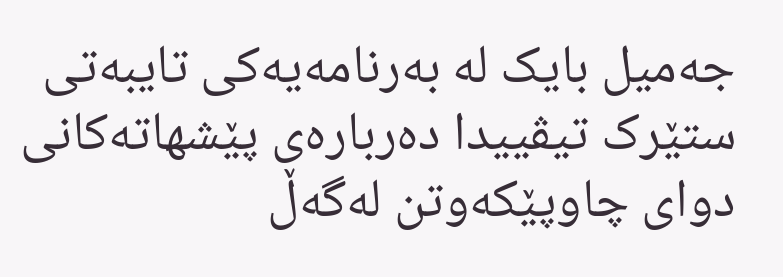جەمیل بایک لە بەرنامەیەکی تایبەتی ستێرک تیڤییدا دەربارەی پێشهاتەکانی دوای چاوپێکەوتن لەگەڵ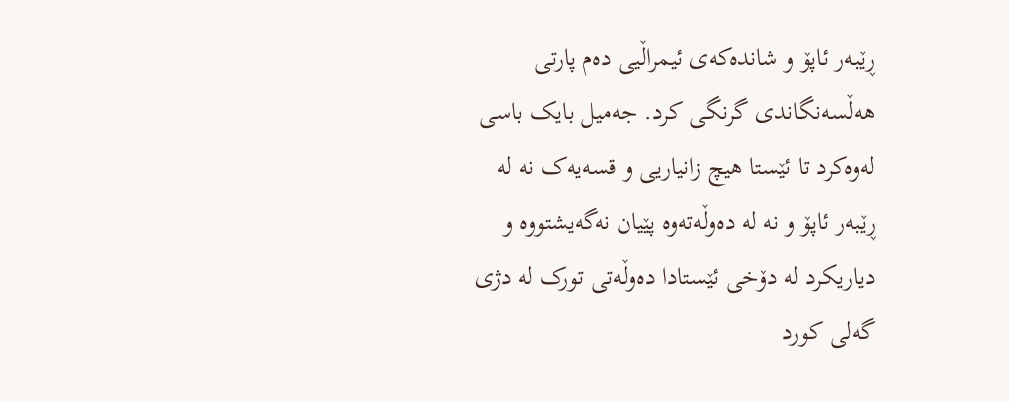ڕێبەر ئاپۆ و شاندەکەی ئیمراڵیی دەم پارتی هەڵسەنگاندی گرنگی کرد. جەمیل بایک باسی لەوەکرد تا ئێستا هیچ زانیاریی و قسەیەک نە لە ڕێبەر ئاپۆ و نە لە دەوڵەتەوە پێیان نەگەیشتووە و دیاریکرد لە دۆخی ئێستادا دەوڵەتی تورک لە دژی گەلی کورد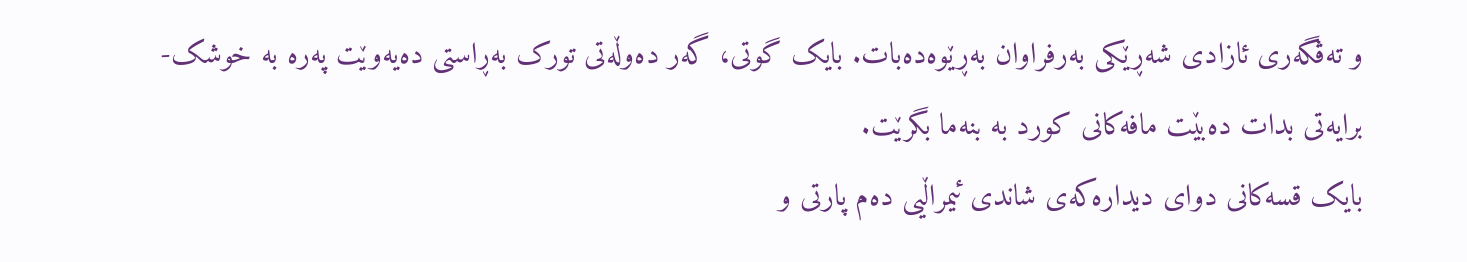و تەڤگەری ئازادی شەڕێکی بەرفراوان بەڕێوەدەبات. بایک گوتی، گەر دەوڵەتی تورک بەڕاستی دەیەوێت پەرە بە خوشک-برایەتی بدات دەبێت مافەکانی کورد بە بنەما بگرێت.
بایک قسەکانی دوای دیدارەکەی شاندی ئیمراڵیی دەم پارتی و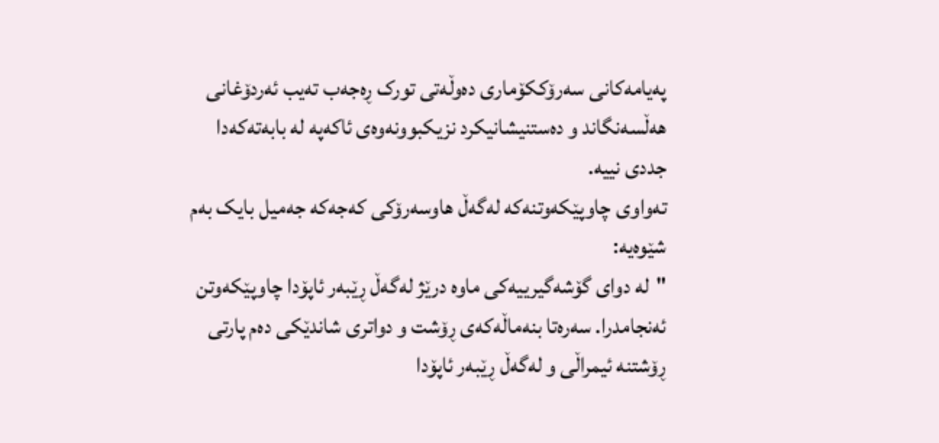پەیامەکانی سەرۆککۆماری دەوڵەتی تورک ڕەجەب تەیب ئەردۆغانی هەڵسەنگاند و دەستنیشانیکرد نزیکبوونەوەی ئاکەپە لە بابەتەکەدا جددی نییە.
تەواوی چاوپێکەوتنەکە لەگەڵ هاوسەرۆکی کەجەکە جەمیل بایک بەم شێوەیە:
"لە دوای گۆشەگیرییەکی ماوە درێژ لەگەڵ ڕێبەر ئاپۆدا چاوپێکەوتن ئەنجامدرا. سەرەتا بنەماڵەکەی ڕۆشت و دواتری شاندێکی دەم پارتی ڕۆشتنە ئیمراڵی و لەگەڵ ڕێبەر ئاپۆدا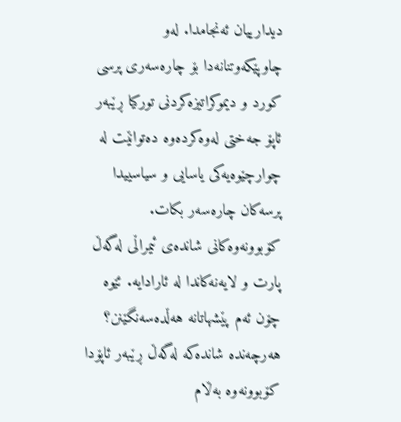دیدارییان ئەنجامدا. لەو چاوپێکەوتنانەدا بۆ چارەسەری پرسی کورد و دیموکراتیزەکردنی تورکیا ڕێبەر ئاپۆ جەختی لەوەکردەوە دەتوانێت لە چوارچێوەیەکی یاسایی و سیاسییدا پرسەکان چارەسەر بکات. کۆبوونەوەکانی شاندەی ئیمراڵی لەگەڵ پارت و لایەنەکاندا لە ئارادایە. ئێوە چۆن ئەم پێشهاتانە هەڵدەسەنگێنن؟
هەرچەندە شاندەکە لەگەڵ ڕێبەر ئاپۆدا کۆبوونەوە بەڵام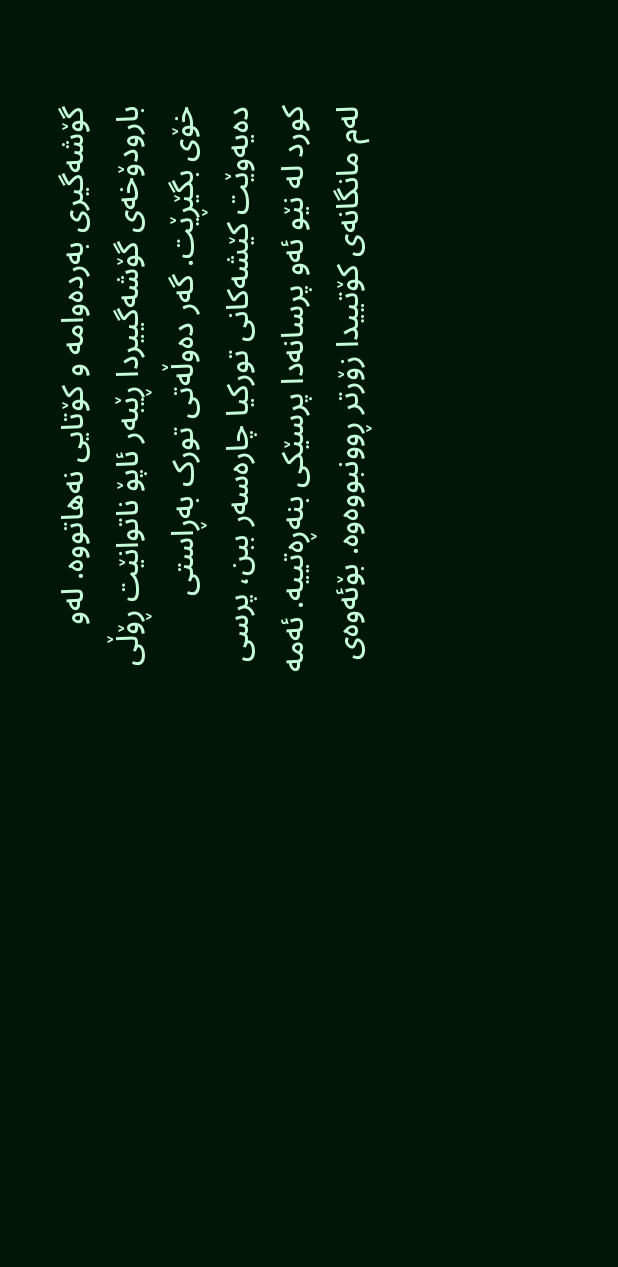گۆشەگیری بەردەوامە و کۆتایی نەهاتووە. لەو بارودۆخەی گۆشەگییردا ڕێبەر ئاپۆ ناتوانێت ڕۆڵی خۆی بگێڕێت. گەر دەوڵەتی تورک بەڕاستی دەیەوێت کێشەکانی تورکیا چارەسەر ببن، پرسی کورد لە نێو ئەو پرسانەدا پرسێکی بنەڕەتییە. ئەمە لەم مانگانەی کۆتییدا زۆرتر ڕوونبووەوە. بۆئەوەی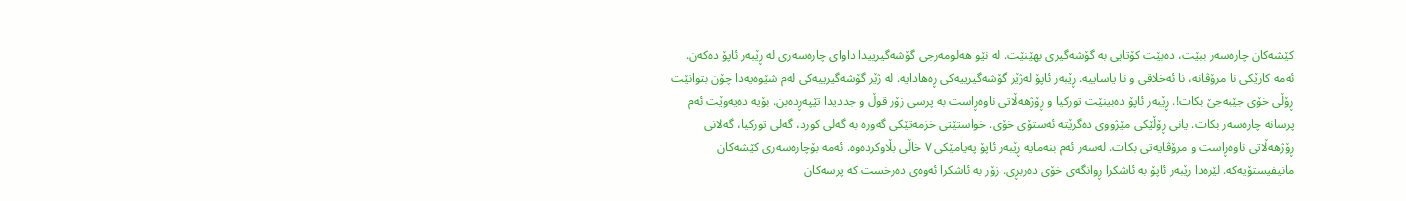کێشەکان چارەسەر ببێت، دەبێت کۆتایی بە گۆشەگیری بهێنێت. لە نێو هەلومەرجی گۆشەگیرییدا داوای چارەسەری لە ڕێبەر ئاپۆ دەکەن. ئەمە کارێکی نا مرۆڤانە، نا ئەخلاقی و نا یاساییە. ڕێبەر ئاپۆ لەژێر گۆشەگیرییەکی ڕەهادایە. لە ژێر گۆشەگیرییەکی لەم شێوەیەدا چۆن بتوانێت ڕۆڵی خۆی جێبەجێ بکات!. ڕێبەر ئاپۆ دەبینێت تورکیا و ڕۆژهەڵاتی ناوەڕاست بە پرسی زۆر قوڵ و جددیدا تێپەڕدەبن. بۆیە دەیەوێت ئەم پرسانە چارەسەر بکات. یانی ڕۆڵێکی مێژووی دەگرێتە ئەستۆی خۆی. خواستێتی خزمەتێکی گەورە بە گەلی کورد، گەلی تورکیا، گەلانی ڕۆژهەڵاتی ناوەڕاست و مرۆڤایەتی بکات. لەسەر ئەم بنەمایە ڕێبەر ئاپۆ پەیامێکی ٧ خاڵی بڵاوکردەوە. ئەمە بۆچارەسەری کێشەکان مانیفیستۆیەکە. لێرەدا رێبەر ئاپۆ بە ئاشکرا ڕوانگەی خۆی دەربڕی. زۆر بە ئاشکرا ئەوەی دەرخست کە پرسەکان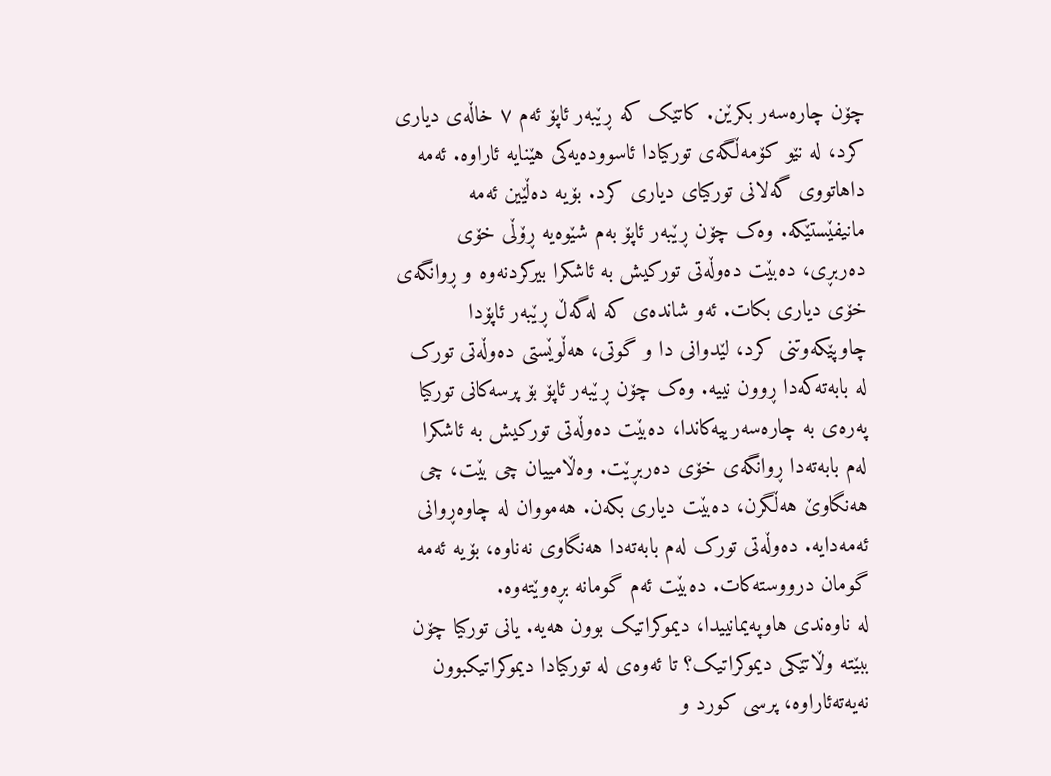چۆن چارەسەر بکرێن. کاتێک کە ڕێبەر ئاپۆ ئەم ٧ خاڵەی دیاری کرد، لە نێو کۆمەڵگەی تورکیادا ئاسوودەیەکی هێنایە ئاراوە. ئەمە داهاتووی گەلانی تورکیای دیاری کرد. بۆیە دەڵێین ئەمە مانیفێستێکە. وەک چۆن ڕێبەر ئاپۆ بەم شێوەیە ڕۆڵی خۆی دەربڕی، دەبێت دەوڵەتی تورکیش بە ئاشکرا بیرکردنەوە و ڕوانگەی خۆی دیاری بکات. ئەو شاندەی کە لەگەڵ ڕێبەر ئاپۆدا چاوپێکەوتنی کرد، لێدوانی دا و گوتی، هەڵوێستی دەوڵەتی تورک لە بابەتەکەدا ڕوون نییە. وەک چۆن ڕێبەر ئاپۆ بۆ پرسەکانی تورکیا پەرەی بە چارەسەرییەکاندا، دەبێت دەوڵەتی تورکیش بە ئاشکرا لەم بابەتەدا ڕوانگەی خۆی دەربڕێت. وەڵامییان چی بێت، چی هەنگاوێ هەڵگرن، دەبێت دیاری بکەن. هەمووان لە چاوەڕوانی ئەمەدایە. دەوڵەتی تورک لەم بابەتەدا هەنگاوی نەناوە، بۆیە ئەمە گومان درووستەکات. دەبێت ئەم گومانە بڕەوێتەوە.
لە ناوەندی هاوپەیمانییدا، دیموکراتیک بوون هەیە. یانی تورکیا چۆن ببێتە وڵاتێکی دیموکراتیک؟ تا ئەوەی لە تورکیادا دیموکراتیکبوون نەیەتەئاراوە، پرسی کورد و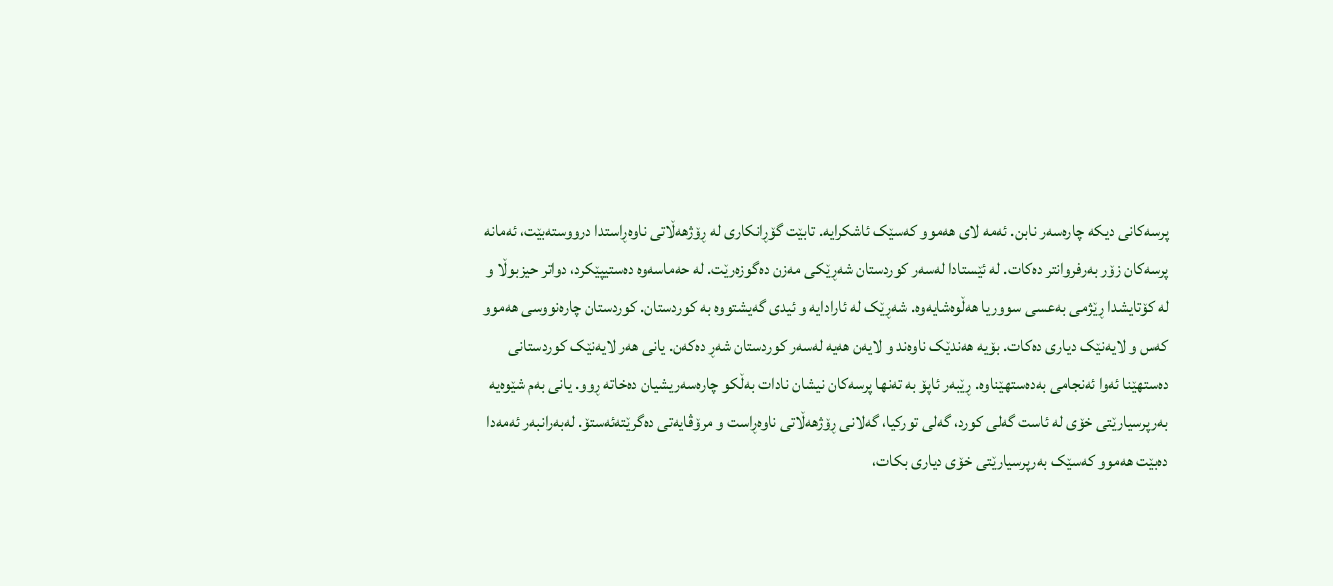پرسەکانی دیکە چارەسەر نابن. ئەمە لای هەموو کەسێک ئاشکرایە. تابێت گۆڕانکاری لە ڕۆژهەڵاتی ناوەڕاستدا درووستەبێت، ئەمانە پرسەکان زۆر بەرفروانتر دەکات. لە ئێستادا لەسەر کوردستان شەڕێکی مەزن دەگوزەرێت. لە حەماسەوە دەستیپێکرد، دواتر حیزبوڵا و لە کۆتایشدا ڕێژمی بەعسی سووریا هەڵوەشایەوە. شەڕێک لە ئارادایە و ئیدی گەیشتووە بە کوردستان. کوردستان چارەنووسی هەموو کەس و لایەنێک دیاری دەکات. بۆیە هەندێک ناوەند و لایەن هەیە لەسەر کوردستان شەڕ دەکەن. یانی هەر لایەنێک کوردستانی دەستهێنا ئەوا ئەنجامی بەدەستهێناوە. ڕێبەر ئاپۆ بە تەنها پرسەکان نیشان نادات بەڵکو چارەسەریشیان دەخاتە ڕوو. یانی بەم شێوەیە بەرپرسیارێتی خۆی لە ئاست گەلی کورد، گەلی تورکیا، گەلانی ڕۆژهەڵاتی ناوەڕاست و مرۆڤایەتی دەگرێتەئەستۆ. لەبەرانبەر ئەمەدا دەبێت هەموو کەسێک بەرپرسیارێتی خۆی دیاری بکات،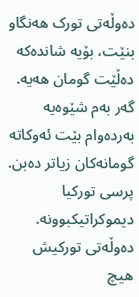دەوڵەتی تورک هەنگاو بنێت، بۆیە شاندەکە دەڵێت گومان هەیە. گەر بەم شێوەیە بەردەوام بێت ئەوکاتە گومانەکان زیاتر دەبن. پرسی تورکیا دیموکراتیکبوونە. دەوڵەتی تورکیش هیچ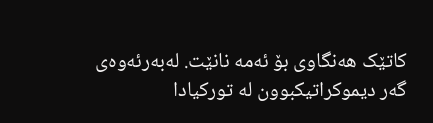کاتێک هەنگاوی بۆ ئەمە نانێت. لەبەرئەوەی گەر دیموکراتیکبوون لە تورکیادا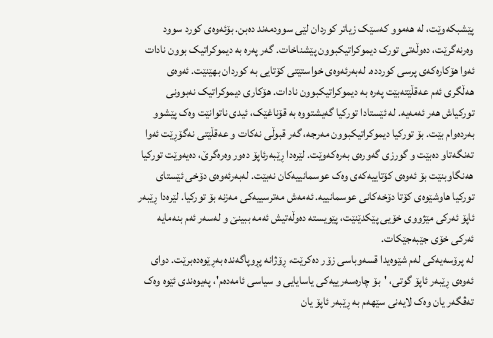پێشبکەوێت، لە هەموو کەسێک زیاتر کوردان لێی سوودمەند دەبن. بۆئەوەی کورد سوود وەرنەگرێت، دەوڵەتی تورک دیموکراتیکبوون پێشناخات. گەر پەرە بە دیموکراتیک بوون نادات ئەوا هۆکارەکەی پرسی کورددە. لەبەرئەوەی خواستێتی کۆتایی بە کوردان بهێنێت. ئەوەی هەڵگری ئەم عەقڵێتەبێت پەرە بە دیموکراتیکبوون نادات. هۆکاری دیموکراتیک نەبوونی تورکیاش هەر ئەمەیە. لە ئێستادا تورکیا گەیشتووە بە قۆناغێک، ئیدی ناتوانێت وەک پێشوو بەردەوام بێت. بۆ تورکیا دیموکراتیکبوون مەرجە، گەر قبوڵی نەکات و عەقڵێتی نەگۆڕێت ئەوا تەنگەتاو دەبێت و گورزی گەورەی بەرەکەوێت. لێرەدا ڕێبەرئاپۆ دەور وەرەگرێ، دەیەوێت تورکیا هەنگاوبنێت بۆ ئەوەی کۆتاییەکەی وەک عوسمانییەکان نەبێت. لەبەرئەوەی دۆخی ئێستای تورکیا هاوشێوەی کۆتا دۆخەکانی عوسمانییە. ئەمەش مەترسییەکی مەزنە بۆ تورکیا. لێرەدا ڕێبەر ئاپۆ ئەرکی مێژووی خۆیی پێکدێنێت، پێویستە دەوڵەتیش ئەمە ببینێ و لەسەر ئەم بنەمایە ئەرکی خۆی جێبەجێکات.
لە پرۆسەیەکی لەم شێوەیدا قسەوباسی زۆر دەکرێت، ڕۆژانە پڕوپاگەندە بەڕێوەدەبرێت. دوای ئەوەی ڕێبەر ئاپۆ گوتی، 'بۆ چارەسەرییەکی یاسایایی و سیاسی ئامەدەم'، پەیوەندی ئێوە وەک تەڤگەر یان وەک لایەنی سێهەم بە ڕێبەر ئاپۆ یان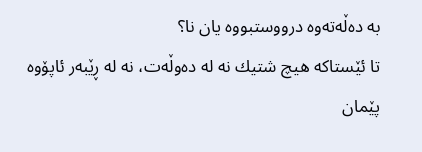بە دەڵەتەوە درووستبووە یان نا؟
تا ئێستاکە هیچ شتیك نە لە دەوڵەت، نە لە ڕێبەر ئاپۆوە پێمان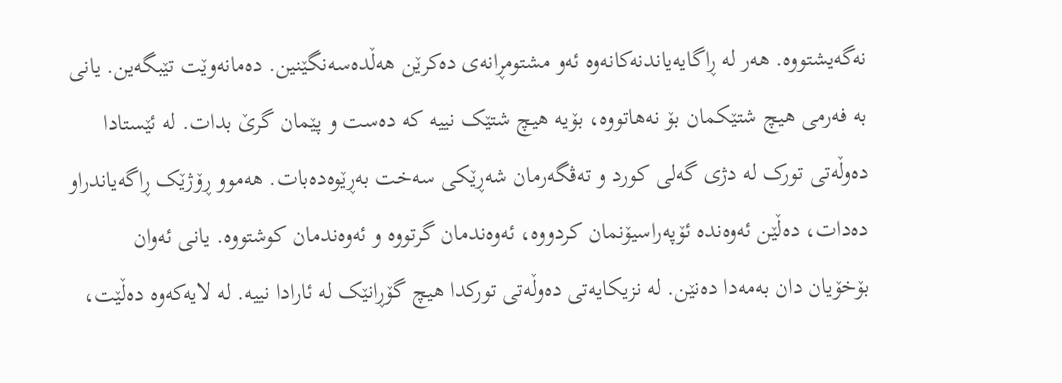نەگەیشتووە. هەر لە ڕاگایەیاندنەکانەوە ئەو مشتومڕانەی دەکرێن هەڵدەسەنگێنین. دەمانەوێت تێبگەین. یانی بە فەرمی هیچ شتێکمان بۆ نەهاتووە، بۆیە هیچ شتێک نییە کە دەست و پێمان گرێ بدات. لە ئێستادا دەوڵەتی تورک لە دژی گەلی کورد و تەڤگەرمان شەڕێکی سەخت بەڕێوەدەبات. هەموو ڕۆژێک ڕاگەیاندراو دەدات، دەڵێن ئەوەندە ئۆپەراسیۆنمان کردووە، ئەوەندمان گرتووە و ئەوەندمان کوشتووە. یانی ئەوان بۆخۆیان دان بەمەدا دەنێن. لە نزیکایەتی دەوڵەتی تورکدا هیچ گۆڕانێک لە ئارادا نییە. لە لایەکەوە دەڵێت،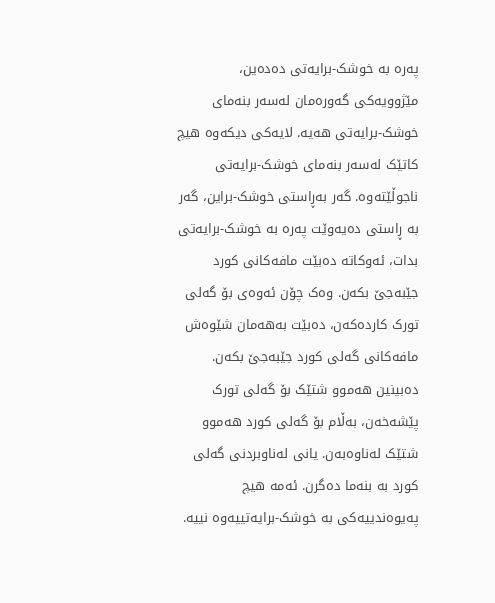پەرە بە خوشک-برایەتی دەدەین، مێژوویەکی گەورەمان لەسەر بنەمای خوشک-برایەتی هەیە. لایەکی دیکەوە هیچ کاتێک لەسەر بنەمای خوشک-برایەتی ناجوڵێتەوە. گەر بەڕاستی خوشک-براین، گەر بە ڕاستی دەیەوێت پەرە بە خوشک-برایەتی بدات، ئەوکاتە دەبێت مافەکانی کورد جێبەجێ بکەن. وەک چۆن ئەوەی بۆ گەلی تورک کاردەکەن، دەبێت بەهەمان شێوەش مافەکانی گەلی کورد جێبەجێ بکەن. دەبینین هەموو شتێک بۆ گەلی تورک پێشەخەن، بەڵام بۆ گەلی کورد هەموو شتێک لەناوەبەن. یانی لەناوبردنی گەلی کورد بە بنەما دەگرن. ئەمە هیچ پەیوەندییەکی بە خوشک-برایەتییەوە نییە.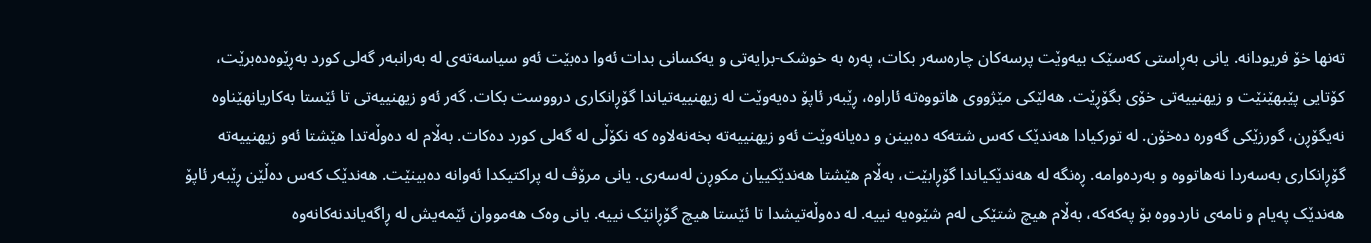تەنها خۆ فریودانە. یانی بەڕاستی کەسێک بیەوێت پرسەکان چارەسەر بکات، پەرە بە خوشک-برایەتی و یەکسانی بدات ئەوا دەبێت ئەو سیاسەتەی لە بەرانبەر گەلی کورد بەڕێوەدەبرێت، کۆتایی پێبهێنێت و زیهنییەتی خۆی بگۆڕێت. هەلێکی مێژووی هاتووەتە ئاراوە، ڕێبەر ئاپۆ دەیەوێت لە زیهنییەتیاندا گۆڕانکاری درووست بکات. گەر ئەو زیهنییەتی تا ئێستا بەکاریانهێناوە نەیگۆڕن، گورزێکی گەورە دەخۆن. لە تورکیادا هەندێک کەس شتەکە دەبینن و دەیانەوێت ئەو زیهنییەتە بخەنەلاوە کە نکۆڵی لە گەلی کورد دەکات. بەڵام لە دەوڵەتدا هێشتا ئەو زیهنییەتە گۆڕانکاری بەسەردا نەهاتووە و بەردەوامە. ڕەنگە لە هەندێکیاندا گۆڕابێت، بەڵام هێشتا هەندێکییان مکوڕن لەسەری. یانی مرۆڤ لە پراکتیکدا ئەوانە دەبینێت. هەندێک کەس دەڵێن ڕێبەر ئاپۆ هەندێک پەیام و نامەی ناردووە بۆ پەکەکە، بەڵام هیچ شتێکی لەم شێوەیە نییە. لە دەوڵەتیشدا تا ئێستا هیچ گۆڕانێک نییە. یانی وەک هەمووان ئێمەیش لە ڕاگەیاندنەکانەوە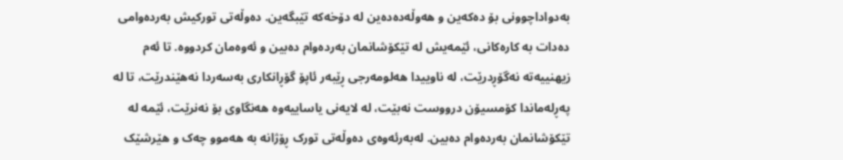بەدواداچوونی بۆ دەکەین و هەوڵەدەدەین لە دۆخەکە تێبگەین. دەوڵەتی تورکیش بەردەوامی دەدات بە کارەکانی، ئێمەیش لە تێکۆشانمان بەردەوام دەبین و ئەوەمان کردووە. تا ئەم زیهنییەتە نەگۆڕدرێت، لە ناوییدا هەلومەرجی ڕێبەر ئاپۆ گۆڕانکاری بەسەردا نەهێندرێت، تا لە پەڕلەماندا کۆمسیۆن درووست نەبێت، لە لایەنی یاساییەوە هەنگاوی بۆ نەنرێت، ئێمە لە تێکۆشانمان بەردەوام دەبین. لەبەرئەوەی دەوڵەتی تورک ڕۆژانە بە هەموو چەک و هێرشێک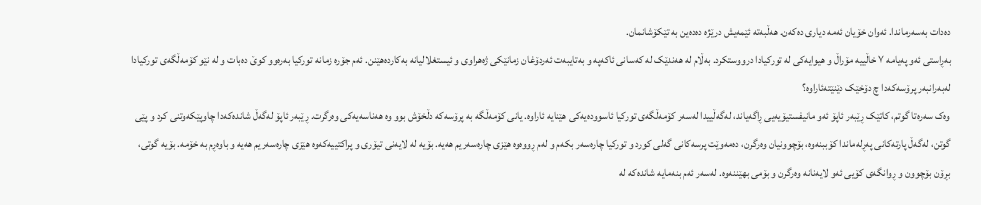دەدات بەسەرماندا. ئەوان خۆیان ئەمە دیاری دەکەن. هەڵبەتە ئێمەیش درێژە دەدەین بە تێکۆشانمان.
بەڕاستی ئەو پەیامە ٧ خاڵییە مۆراڵ و هیوایەکی لە تورکیادا درووستکرد. بەڵام لە هەندێک لە کەسانی ئاکەپە و بەتایبەت ئەردۆغان زمانێکی ژەهراوی و ئیستغلالیانە بەکاردەهێنن. ئەم جۆرە زمانە تورکیا بەرەوو کوێ دەبات و لە نێو کۆمەڵگەی تورکیادا لەبەرانبەر پرۆسەکەدا چ دۆخێک دێنێتەئاراوە؟
وەک سەرەتا گوتم، کاتێک ڕێبەر ئاپۆ ئەو مانیفستیۆیەیی ڕاگەیاند، لەگەڵییدا لەسەر کۆمەڵگەی تورکیا ئاسوودەیەکی هێنایە ئاراوە. یانی کۆمەڵگە بە پرۆسەکە دڵخۆش بوو وە هەناسەیەکی وەرگرت. ڕێبەر ئاپۆ لەگەڵ شاندەکەدا چاوپێکەوتنی کرد و پێی گوتن، لەگەڵ پارتەکانی پەڕلەماندا کۆببنەوە، بۆچوونیان وەرگرن، دەمەوێت پرسەکانی گەلی کورد و تورکیا چارەسەر بکەم و لەم ڕووەوە هێزی چارەسەریم هەیە. بۆیە لە لایەنی تیۆری و پراکتییەکەوە هێزی چارەسەریم هەیە و باوەڕم بە خۆمە. بۆیە گوتی، بڕۆن بۆچوون و ڕوانگەی کۆیی ئەو لایەنانە وەرگرن و بۆمی بهێننەوە. لەسەر ئەم بنەمایە شاندەکە لە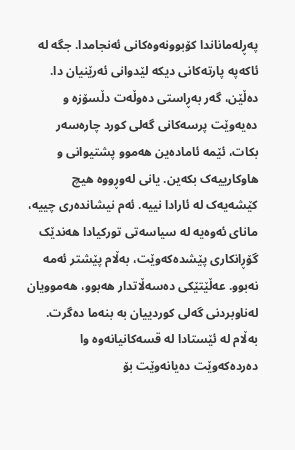پەڕلەماناندا کۆبوونەوەکانی ئەنجامدا. جگە لە ئاکەپە پارتەکانی دیکە لێدوانی ئەرێنیان دا. دەڵێن، گەر بەڕاستی دەوڵەت دڵسۆزە و دەیەوێت پرسەکانی گەلی کورد چارەسەر بکات، ئێمە ئامادەین هەموو پشتیوانی و هاوکارییەک بکەین. یانی لەوڕووە هیچ کێشەیەک لە ئارادا نییە. ئەم نیشاندەری چییە، مانای ئەوەیە لە سیاسەتی تورکیادا هەندێک گۆڕانکاری پێشدەکەوێت، بەڵام پێشتر ئەمە نەبوو. عەڵێتێکی دەسەڵاتدار هەبوو، هەموویان لەناوبردنی گەلی کوردییان بە بنەما دەگرت. بەڵام لە ئێستادا لە قسەکانیانەوە وا دەردەکەوێت دەیانەوێت بۆ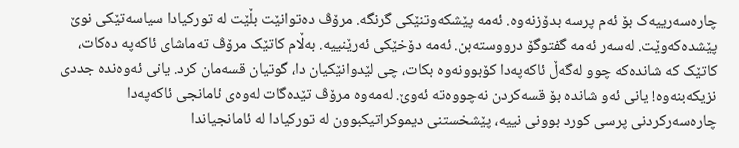چارەسەرییەک بۆ ئەم پرسە بدۆزنەوە. ئەمە پێشکەوتنێکی گرنگە. مرۆڤ دەتوانێت بڵێت لە تورکیادا سیاسەتێکی نوێ پێشدەکەوێت. لەسەر ئەمە گفتوگۆ درووستەبن. ئەمە دۆخێکی ئەرێنییە. بەڵام کاتێک مرۆڤ تەماشای ئاکەپە دەکات، کاتێک کە شاندەکە چوو لەگەڵ ئاکەپەدا کۆبوونەوە بکات، چی لێدوانێکیان دا، گوتیان قسەمان کرد. یانی ئەوەندە جددی نزیکەبنەوە! یانی ئەو شاندە بۆ قسەکردن نەچووەتە ئەوێ. لەمەوە مرۆڤ تێدەگات لەوەی ئامانجی ئاکەپەدا چارەسەرکردنی پرسی کورد بوونی نییە، پێشخستنی دیموکراتیکبوون لە تورکیادا لە ئامانجیاندا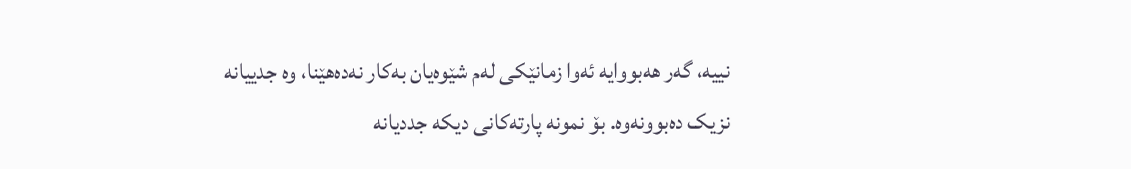نییە، گەر هەبووایە ئەوا زمانێکی لەم شێوەیان بەکار نەدەهێنا، وە جدییانە نزیک دەبوونەوە. بۆ نمونە پارتەکانی دیکە جددیانە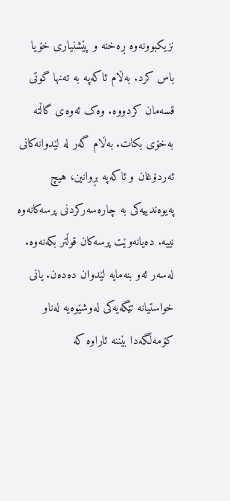نزیکبوونەوە ڕەخنە و پێشنیاری خۆیا باس کرد. بەڵام ئاکەپە بە تەنها گوتی قسەمان کردووە. وەک ئەوەی گاڵتە بەخۆی بکات. بەڵام گەر لە لێدوانەکانی ئەردۆغان و ئاکەپە بڕوانین، هیچ پەیوەندییەکی بە چارەسەرکردنی پرسەکانەوە نییە. دەیانەوێت پرسەکان قوڵتر بکەنەوە. لەسەر ئەو بنەمایە لێدوان دەدەن. یانی خواستیانە تێگەیەکی لەوشێوەیە لەناو کۆمەڵگەدا بێننە ئاراوە کە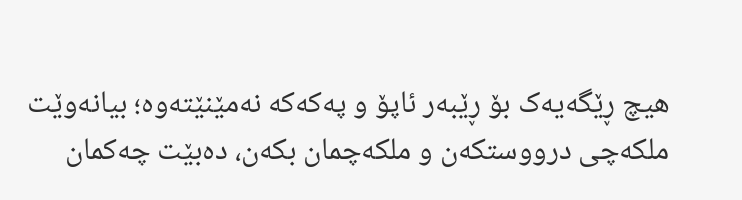هیچ ڕێگەیەک بۆ ڕێبەر ئاپۆ و پەکەکە نەمێنێتەوە؛ بیانەوێت ملکەچی درووستکەن و ملکەچمان بکەن، دەبێت چەکمان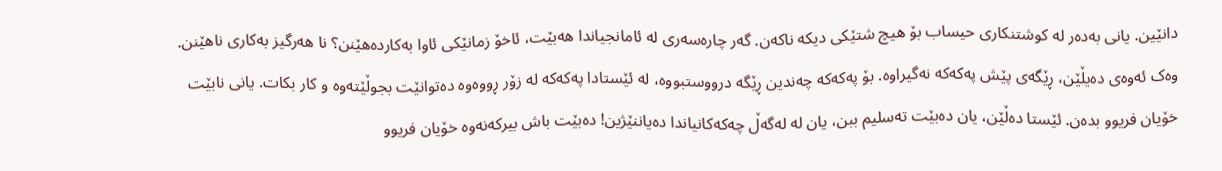دانێین. یانی بەدەر لە کوشتنکاری حیساب بۆ هیچ شتێکی دیکە ناکەن. گەر چارەسەری لە ئامانجیاندا هەبێت، ئاخۆ زمانێکی ئاوا بەکاردەهێنن؟ نا هەرگیز بەکاری ناهێنن.
وەک ئەوەی دەیڵێن، ڕێگەی پێش پەکەکە نەگیراوە. بۆ پەکەکە چەندین ڕێگە درووستبووە، لە ئێستادا پەکەکە لە زۆر ڕووەوە دەتوانێت بجوڵێتەوە و کار بکات. یانی نابێت خۆیان فریوو بدەن. ئێستا دەڵێن، یان دەبێت تەسلیم ببن، یان لە لەگەڵ چەکەکانیاندا دەیاننێژین! دەبێت باش بیرکەنەوە خۆیان فریوو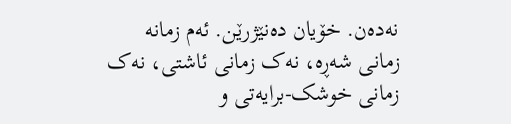نەدەن. خۆیان دەنێژرێن. ئەم زمانە زمانی شەڕە، نەک زمانی ئاشتی، نەک زمانی خوشک-برایەتی و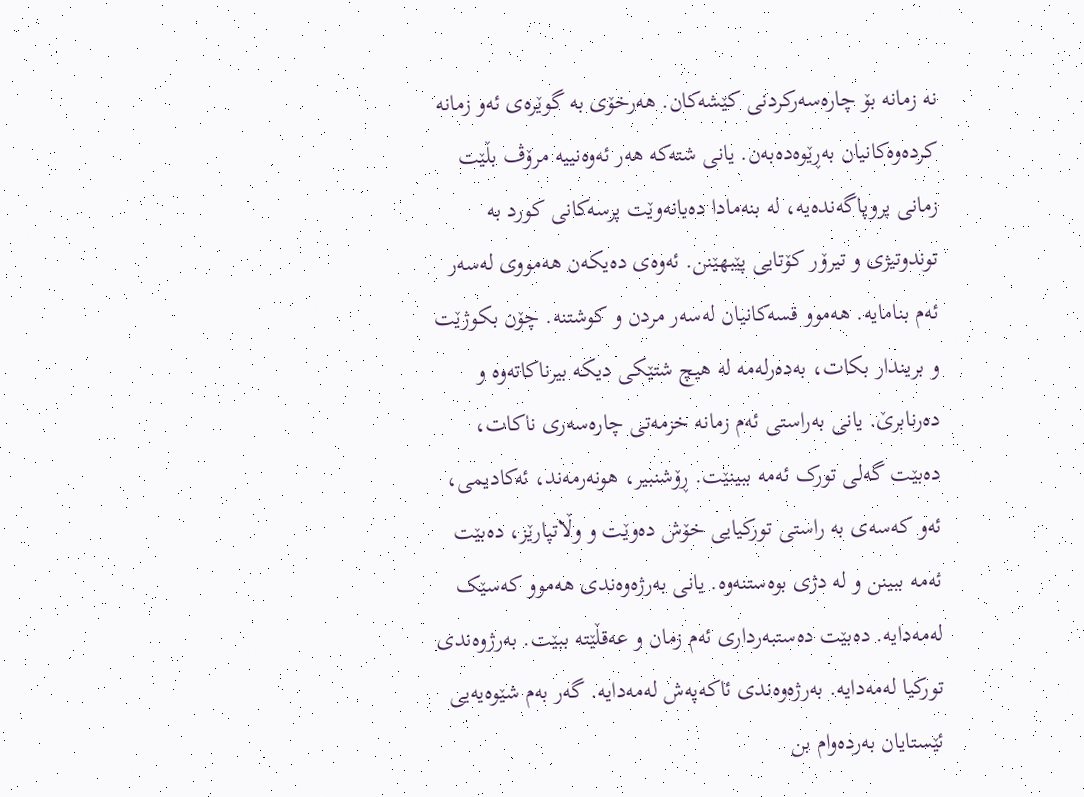نە زمانە بۆ چارەسەرکردنی کێشەکان. هەرخۆی بە گوێرەی ئەو زمانە کردەوەکانیان بەڕێوەدەبەن. یانی شتەکە هەر ئەوەنییە مرۆڤ بڵێت زمانی پروپاگەندەیە، لە بنەمادا دەیانەوێت پرسەکانی کورد بە توندوتیژی و تیرۆر کۆتایی پێبهێنن. ئەوەی دەیکەن هەمووی لەسەر ئەم بنامایە. هەموو قسەکانیان لەسەر مردن و کوشتنە. چۆن بکوژێت و بریندار بکات، بەدەرلەمە لە هیچ شتێکی دیکە بیرناکاتەوە و دەرنابرێ. یانی بەراستی ئەم زمانە خزمەتی چارەسەری ناکات، دەبێت گەلی تورک ئەمە ببینێت. ڕۆشنبیر، هونەرمەند، ئەکادیمی، ئەو کەسەی بە راستی تورکیایی خۆش دەوێت و وڵاتپارێز، دەبێت ئەمە ببینن و لە دژی بوەستنەوە. یانی بەرژەوەندی هەموو کەسێک لەمەدایە. دەبێت دەستبەرداری ئەم زمان و عەقڵێتە ببێت. بەرژوەندی تورکیا لەمەدایە. بەرژەوەندی ئاکەپەش لەمەدایە. گەر بەم شێوەیەیی ئێستایان بەردەوام بن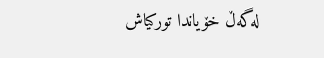لەگەڵ خۆیاندا تورکیاش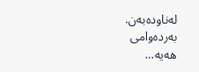لەناودەبەن.
بەردەوامی هەیە...